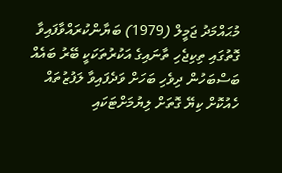މުޙައްމަދު ޖަމީލް (1979) ބަޔާންކުރައްވާފައިވާ ގޮތުގައި ތިކިޖެހި ތާނައިގެ އަކުރުތަކަކީ ބޭރު ބައެއް ބަސްބަހުން ދިވެހި ބަހަށް ވަދެފައިވާ ލަފުޒުތައް ހެއުކޮށް ކިޔޭ ގޮތަށް ލިޔުމަށްޓަކައި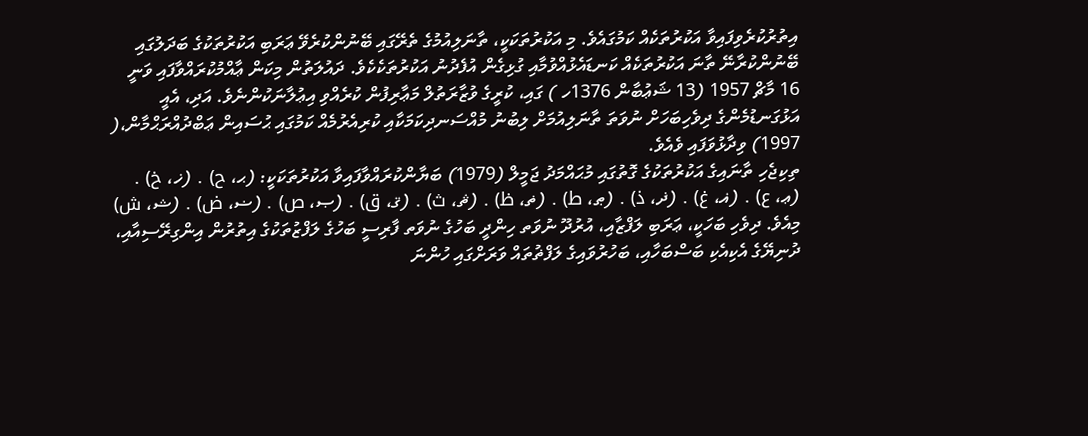އިތުރުކުރެވިފައިވާ އަކުރުތަކެއް ކަމުގައެވެ. މި އަކުރުތަކަކީ، ތާނަލިއުމުގެ ތެރޭގައި ބޭނުންކުރެވޭ ޢަރަބި އަކުރުތަކުގެ ބަދަލުގައި ބޭނުންކުރާނޭ ތާނަ އަކުރުތަކެއް ކަނޑައެޅުއްވުމާއި ގުޅިގެން އުފެދުނު އަކުރުތަކެކެވެ. ދައުލަތުން މިކަން ޢާއްމުކުރައްވާފައި ވަނީ 16 މާޗް 1957 (13 ޝަޢުބާން 1376ހ ) ގައި، ކުރީގެ ވުޒާރަތުލް މަޢާރިފުން ކުރެއްވި އިޢުލާނަކުންނެވެ. އަދި، އެއީ އަޅުގަނޑުމެންގެ ދިވެހިބަހަށް ނުވަތަ ތާނަލިއުމަށް ލިބުނު މުއްސަނދިކަމަކާއި ކުރިއެރުމެއް ކަމުގައި ޙުސައިން ޢަބްދުއްރަޙްމާން،( 1997) ވިދާޅުވަފައި ވެއެވެ.
ތިކިޖެހި ތާނައިގެ އަކުރުތަކުގެ ގޮތުގައި މުޙައްމަދު ޖަމީލް (1979) ބަޔާންކުރައްވާފައިވާ އަކުރުތަކަކީ: (ޙ، ح) . (ޚ، خ) . (ޢ، ع) . (ޣ، غ) . (ޛ، ذ) . (ޠ، ط) . (ޡ، ظ) . (ޘ، ث) . (ޤ، ق) . (ޞ، ص) . (ޟ، ض) . (ޝ، ش) މިއެވެ. ދިވެހި ބަހަކީ، ޢަރަބި ލަފްޒާއި، އުރުދޫ ނުވަތ ހިންދީ ބަހުގެ ނުވަތ ފާރިސީ ބަހުގެ ލަފްޒުތަކުގެ އިތުރުން އިންގިރޭސިއާއި، ދުނިޔޭގެ އެކިއެކި ބަސްބަހާއި، ބަހުރުވައިގެ ލަފްޡުތައް ވަރަށްގައި ހުންނަ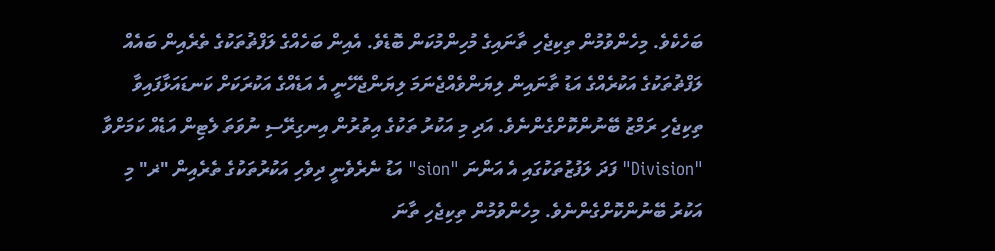ބަހެކެވެ. މިހެންވުމުން ތިކިޖެހި ތާނައިގެ މުހިންމުކަން ބޮޑެވެ. އެއިން ބަހެއްގެ ލަފްޡުތަކުގެ ތެރެއިން ބައެއް ލަފްޡުތަކުގެ އަކުރެއްގެ އަޑު ތާނައިން ލިޔަންވެއްޖެނަމަ ލިޔަންޖެހޭނީ އެ އަޑެއްގެ އަކުރަކަށް ކަނޑައަޅާފައިވާ ތިކިޖެހި ރަމްޒު ބޭނުންކޮށްގެންނެވެ. އަދި މި އަކުރު ތަކުގެ އިތުރުން އިނގިރޭސި ނުވަތަ ލެޓިން އަޑެއް ކަމަށްވާ "Division" ފަދަ ލަފުޒުތަކުގައި އެ އަންނަ "sion" އަޑު ނެރެވެނީ ދިވެހި އަކުރުތަކުގެ ތެރެއިން "ޜ" މި އަކުރު ބޭނުންކޮށްގެންނެވެ. މިހެންވުމުން ތިކިޖެހި ތާނަ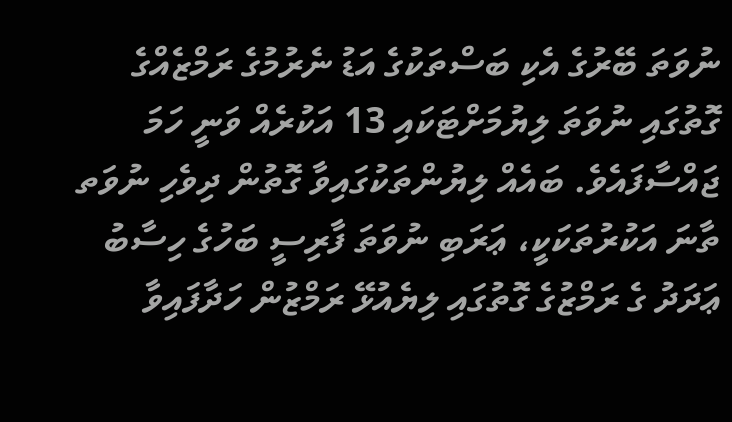ނުވަތަ ބޭރުގެ އެކި ބަސްތަކުގެ އަޑު ނެރުމުގެ ރަމްޒެއްގެ ގޮތުގައި ނުވަތަ ލިޔުމަށްޓަކައި 13 އަކުރެއް ވަނީ ހަމަ ޖައްސާފައެވެ. ބައެއް ލިޔުންތަކުގައިވާ ގޮތުން ދިވެހި ނުވަތ ތާނަ އަކުރުތަކަކީ، ޢަރަބި ނުވަތަ ފާރިސީ ބަހުގެ ހިސާބު ޢަދަދު ގެ ރަމްޒުގެ ގޮތުގައި ލިޔެއުޅޭ ރަމްޒުން ހަދާފައިވާ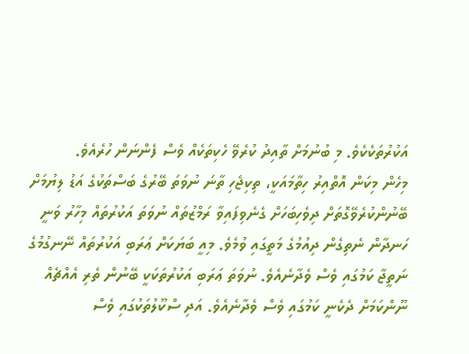އަކުރުތަކެކެވެ. މި ބުނުމަށް ތާއިދު ކުރެވޭ ހެކިތަކެއް ވެސް ފެންނަން ހުރެއެވެ.
މިހެން މިކަން އޮތްއިރު ހިތާމައަކީ، ތިކިޖެހި ތާނަ ނުވަތަ ބޭރުގެ ބަސްތަކުގެ އަޑު ލިޔުމަށް ބޭނުންކުރެވޭގޮތަށް ދިވެހިބަހަށް ގެނެވިފައިވާ ރަމްޒުތައް ނުވަތަ އަކުރުތައް މިހާރު ވަނީ ހަނދާން ނެތިގެން ދިއުމުގެ މަތީގައި ވުމެވެ. މިއީ ބަޔަކަށް ޢަރަބި އަކުރުތައް ނޭނގުމުގެ ނަތީޖާ ކަމުގައި ވެސް ވެދާނެއެވެ. ނުވަތަ ޢަރަބި އަކުރުތަކަކީ ބޭނުން ތެރި އެއްޗެއް ނޫންކަމަށް ދެކެނީ ކަމުގައި ވެސް ވެދާނެއެވެ. އަދި ސްކޫލުތަކުގައި ވެސް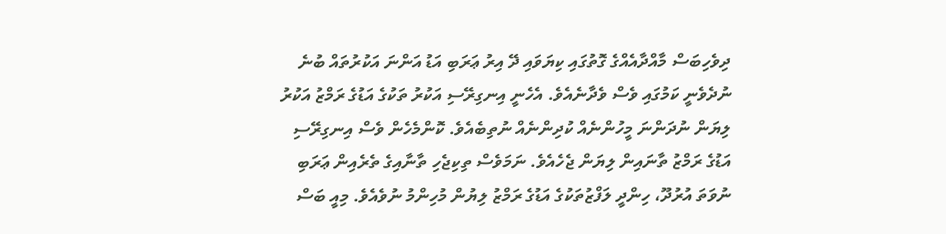ދިވެހިބަސް މާއްދާއެއްގެ ގޮތުގައި ކިޔަވައި ދޭ އިރު ޢަރަބި އަޑު އަންނަ އަކުރުތައް ބުނެ ނުދެވެނީ ކަމުގައި ވެސް ވެދާނެއެވެ. އެހެނީ އިނގިރޭސި އަކުރު ތަކުގެ އަޑުގެ ރަމްޒު އަކުރު ލިޔަން ނުދަންނަ މީހުންނެއް ކުދިންނެއް ނުތިބެއެވެ. ކޮންމެހެން ވެސް އިނގިރޭސި އަޑުގެ ރަމްޒު ތާނައިން ލިޔަން ޖެހެއެވެ. ނަމަވެސް ތިކިޖެހި ތާނާއިގެ ތެރެއިން ޢަރަބި ނުވަތަ އުރުދޫ، ހިންދީ ލަފްޒުތަކުގެ އަޑުގެ ރަމްޒު ލިޔުން މުހިންމު ނުވެއެވެ. މިއީ ބަސް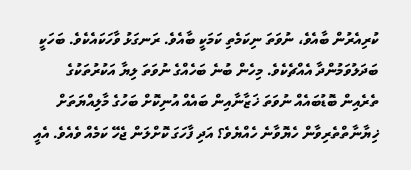ކުރިއެރުން ބާއެވެ، ނުވަތަ ނިކަމެތި ކަމަކީ ބާއެވެ. ރަނގަޅު ވާހަކައެކެވެ. ބަހަކީ ބަދަލުވަމުންދާ އެއްޗެކެވެ. މިހެން ބުނެ ބަހެއްގެ ނުވަތަ ލިޔާ އަކުރުތަކުގެ ތެރެއިން ބޮޑުބައެއް ނުވަތަ ޚަޒާނާއިން ބައެއް އުނިކޮށް ބަހުގެ މާލިއްޔަތަށް ޚިޔާނާތްތެރިވާން ހެޔޮވާނެ ހެއްޔެވެ؟ އަދި ފާހަގަ ކޮށްލަން ޖެހޭ ކަމެއް ވެއެވެ. އެއީ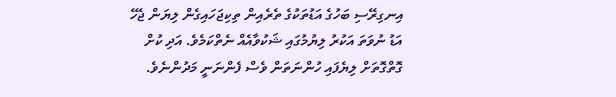އިނގިރޭސި ބަހުގެ އަޑުތަކުގެ ތެރެއިން ތިކިޖަހައިގެން ލިޔަން ޖެހޭ އަޑު ނުވަތަ އަކުރު ލިޔުމުގައި ޝަކުވާއެއް ނެތްކަމެވެ. އަދި ކުށް ގޮތްގޮތަށް ލިޔެފައި ހުންނަތަން ވެސް ފެންނަނީ މަދުންނެވެ.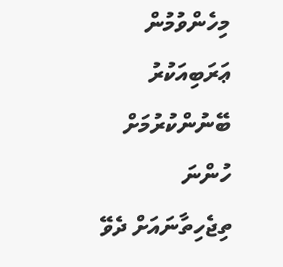މިހެންވުމުން ޢަރަބިއަކުރު ބޭނުންކުރުމަށް ހުންނަ ތިޖެހިތާނައަށް ދެވޭ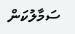ސަމާލުކަން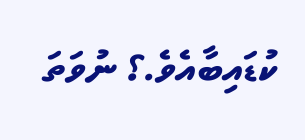ކުޑައިބާއެވެ.؟ ނުވަތަ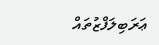ޢަރަބިލަފްޒުތައް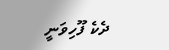ދެކެ ފޫހިވަނީ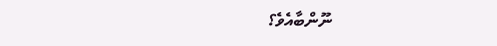ނޫންބާއެވެ؟